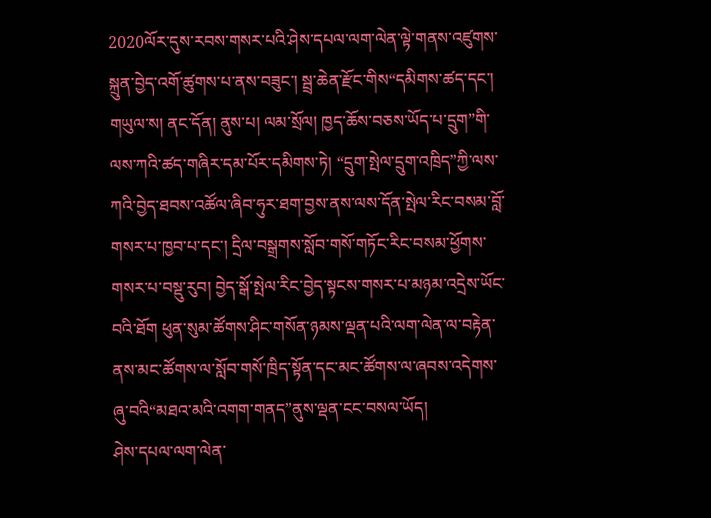2020ལོར་དུས་རབས་གསར་པའི་ཤེས་དཔལ་ལག་ལེན་ལྟེ་གནས་འཛུགས་སྐྲུན་བྱེད་འགོ་ཚུགས་པ་ནས་བཟུང་། སྦྲ་ཆེན་རྫོང་གིས“དམིགས་ཚད་དང་། གཡུལ་ས། ནང་དོན། ནུས་པ། ལམ་སྲོལ། ཁྱད་ཆོས་བཅས་ཡོད་པ་དྲུག”གི་ལས་ཀའི་ཚད་གཞིར་དམ་པོར་དམིགས་ཏེ། “དྲུག་སྤེལ་དྲུག་འཁྲིད”ཀྱི་ལས་ཀའི་བྱེད་ཐབས་འཚོལ་ཞིབ་ཧུར་ཐག་བྱས་ནས་ལས་དོན་སྤེལ་རིང་བསམ་བློ་གསར་པ་ཁྱབ་པ་དང་། དྲིལ་བསྒྲགས་སློབ་གསོ་གཏོང་རིང་བསམ་ཕྱོགས་གསར་པ་བསྡུ་རུབ། བྱེད་སྒོ་སྤེལ་རིང་བྱེད་སྟངས་གསར་པ་མཉམ་འདྲེས་ཡོང་བའི་ཐོག ཕུན་སུམ་ཚོགས་ཤིང་གསོན་ཉམས་ལྡན་པའི་ལག་ལེན་ལ་བརྟེན་ནས་མང་ཚོགས་ལ་སློབ་གསོ་ཁྲིད་སྟོན་དང་མང་ཚོགས་ལ་ཞབས་འདེགས་ཞུ་བའི“མཐའ་མའི་འགག་གནད”ནུས་ལྡན་ངང་བསལ་ཡོད།
ཤེས་དཔལ་ལག་ལེན་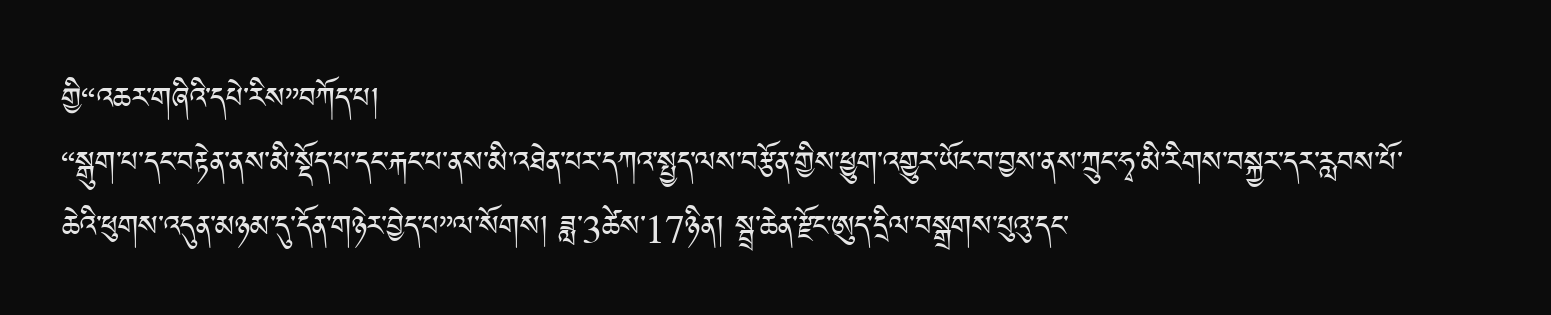གྱི“འཆར་གཞིའི་དཔེ་རིས”བཀོད་པ།
“སྒུག་པ་དང་བརྟེན་ནས་མི་སྡོད་པ་དང་རྐང་པ་ནས་མི་འཐེན་པར་དཀའ་སྤྱད་ལས་བརྩོན་གྱིས་ཕྱུག་འགྱུར་ཡོང་བ་བྱས་ནས་ཀྲུང་ཧྭ་མི་རིགས་བསྐྱར་དར་རླབས་པོ་ཆེའི་ཕུགས་འདུན་མཉམ་དུ་དོན་གཉེར་བྱེད་པ”ལ་སོགས། ཟླ་3ཚེས་17ཉིན། སྦྲ་ཆེན་རྫོང་ཨུད་དྲིལ་བསྒྲགས་པུའུ་དང་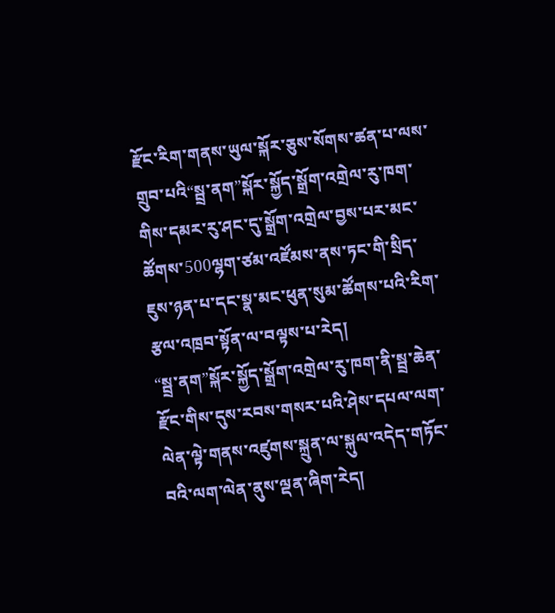རྫོང་རིག་གནས་ཡུལ་སྐོར་ཅུས་སོགས་ཚན་པ་ལས་གྲུབ་པའི“སྦྲ་ནག”སྐོར་སྐྱོད་སྒྲོག་འགྲེལ་རུ་ཁག་གིས་དམར་རུ་ཤང་དུ་སྒྲོག་འགྲེལ་བྱས་པར་མང་ཚོགས་500ལྷག་ཙམ་འཛོམས་ནས་ཏང་གི་སྲིད་ཇུས་ཉན་པ་དང་སྣ་མང་ཕུན་སུམ་ཚོགས་པའི་རིག་རྩལ་འཁྲབ་སྟོན་ལ་བལྟས་པ་རེད།
“སྦྲ་ནག”སྐོར་སྐྱོད་སྒྲོག་འགྲེལ་རུ་ཁག་ནི་སྦྲ་ཆེན་རྫོང་གིས་དུས་རབས་གསར་པའི་ཤེས་དཔལ་ལག་ལེན་ལྟེ་གནས་འཛུགས་སྐྲུན་ལ་སྐུལ་འདེད་གཏོང་བའི་ལག་ལེན་ནུས་ལྡན་ཞིག་རེད།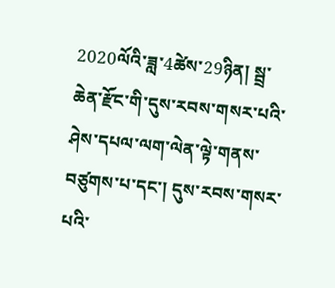2020ལོའི་ཟླ་4ཚེས་29ཉིན། སྦྲ་ཆེན་རྫོང་གི་དུས་རབས་གསར་པའི་ཤེས་དཔལ་ལག་ལེན་ལྟེ་གནས་བཙུགས་པ་དང་། དུས་རབས་གསར་པའི་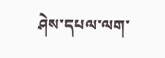ཤེས་དཔལ་ལག་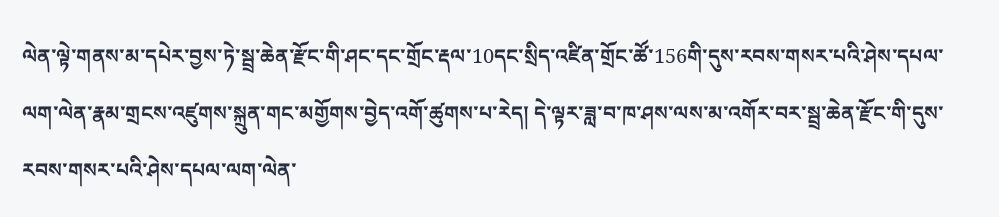ལེན་ལྟེ་གནས་མ་དཔེར་བྱས་ཏེ་སྦྲ་ཆེན་རྫོང་གི་ཤང་དང་གྲོང་རྡལ་10དང་སྲིད་འཛིན་གྲོང་ཚོ་156གི་དུས་རབས་གསར་པའི་ཤེས་དཔལ་ལག་ལེན་རྣམ་གྲངས་འཛུགས་སྐྲུན་གང་མགྱོགས་བྱེད་འགོ་ཚུགས་པ་རེད། དེ་ལྟར་ཟླ་བ་ཁ་ཤས་ལས་མ་འགོར་བར་སྦྲ་ཆེན་རྫོང་གི་དུས་རབས་གསར་པའི་ཤེས་དཔལ་ལག་ལེན་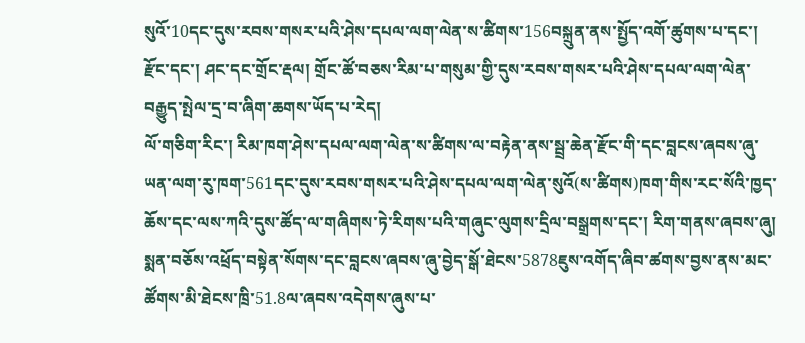སུའོ་10དང་དུས་རབས་གསར་པའི་ཤེས་དཔལ་ལག་ལེན་ས་ཚིགས་156བསྐྲུན་ནས་སྤྱོད་འགོ་ཚུགས་པ་དང་། རྫོང་དང་། ཤང་དང་གྲོང་རྡལ། གྲོང་ཚོ་བཅས་རིམ་པ་གསུམ་གྱི་དུས་རབས་གསར་པའི་ཤེས་དཔལ་ལག་ལེན་བརྒྱུད་སྤེལ་དྲ་བ་ཞིག་ཆགས་ཡོད་པ་རེད།
ལོ་གཅིག་རིང་། རིམ་ཁག་ཤེས་དཔལ་ལག་ལེན་ས་ཚིགས་ལ་བརྟེན་ནས་སྦྲ་ཆེན་རྫོང་གི་དང་བླངས་ཞབས་ཞུ་ཡན་ལག་རུ་ཁག་561དང་དུས་རབས་གསར་པའི་ཤེས་དཔལ་ལག་ལེན་སུའོ(ས་ཚིགས)ཁག་གིས་རང་སོའི་ཁྱད་ཆོས་དང་ལས་ཀའི་དུས་ཚོད་ལ་གཞིགས་ཏེ་རིགས་པའི་གཞུང་ལུགས་དྲིལ་བསྒྲགས་དང་། རིག་གནས་ཞབས་ཞུ། སྨན་བཅོས་འཕྲོད་བསྟེན་སོགས་དང་བླངས་ཞབས་ཞུ་བྱེད་སྒོ་ཐེངས་5878ཇུས་འགོད་ཞིབ་ཚགས་བྱས་ནས་མང་ཚོགས་མི་ཐེངས་ཁྲི་51.8ལ་ཞབས་འདེགས་ཞུས་པ་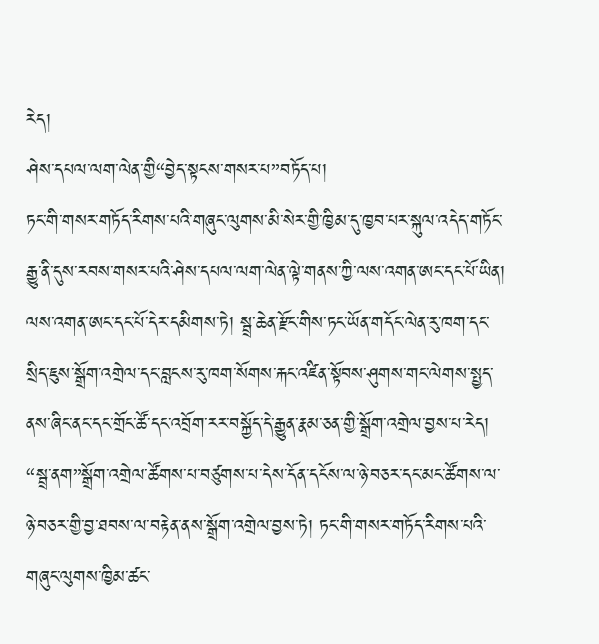རེད།
ཤེས་དཔལ་ལག་ལེན་གྱི“བྱེད་སྟངས་གསར་པ”བཏོད་པ།
ཏང་གི་གསར་གཏོད་རིགས་པའི་གཞུང་ལུགས་མི་སེར་གྱི་ཁྱིམ་དུ་ཁྱབ་པར་སྐུལ་འདེད་གཏོང་རྒྱུ་ནི་དུས་རབས་གསར་པའི་ཤེས་དཔལ་ལག་ལེན་ལྟེ་གནས་ཀྱི་ལས་འགན་ཨང་དང་པོ་ཡིན།
ལས་འགན་ཨང་དང་པོ་དེར་དམིགས་ཏེ། སྦྲ་ཆེན་རྫོང་གིས་ཏང་ཡོན་གདོང་ལེན་རུ་ཁག་དང་སྲིད་ཇུས་སྒྲོག་འགྲེལ་དང་བླངས་རུ་ཁག་སོགས་རྐང་འཛིན་སྟོབས་ཤུགས་གང་ལེགས་སྤྱད་ནས་ཞིང་ནང་དང་གྲོང་ཚོ་དང་འབྲོག་རར་བསྐྱོད་དེ་རྒྱུན་རྣམ་ཅན་གྱི་སྒྲོག་འགྲེལ་བྱས་པ་རེད།
“སྦྲ་ནག”སྒྲོག་འགྲེལ་ཚོགས་པ་བཙུགས་པ་དེས་དོན་དངོས་ལ་ཉེ་བཅར་དང་མང་ཚོགས་ལ་ཉེ་བཅར་གྱི་བྱ་ཐབས་ལ་བརྟེན་ནས་སྒྲོག་འགྲེལ་བྱས་ཏེ། ཏང་གི་གསར་གཏོད་རིགས་པའི་གཞུང་ལུགས་ཁྱིམ་ཚང་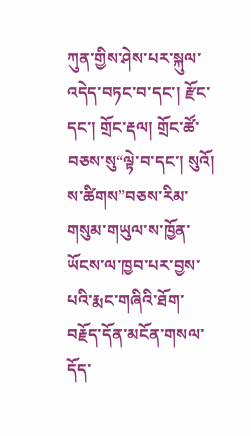ཀུན་གྱིས་ཤེས་པར་སྐུལ་འདེད་བཏང་བ་དང་། རྫོང་དང་། གྲོང་རྡལ། གྲོང་ཚོ་བཅས་སུ“ལྟེ་བ་དང་། སུའོ། ས་ཚིགས”བཅས་རིམ་གསུམ་གཡུལ་ས་ཁྱོན་ཡོངས་ལ་ཁྱབ་པར་བྱས་པའི་རྨང་གཞིའི་ཐོག་བརྗོད་དོན་མངོན་གསལ་དོད་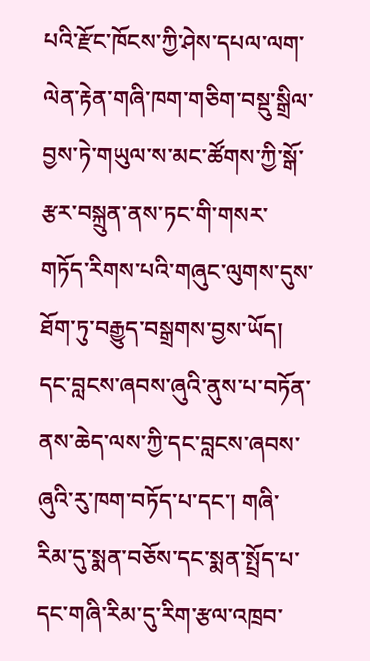པའི་རྫོང་ཁོངས་ཀྱི་ཤེས་དཔལ་ལག་ལེན་རྟེན་གཞི་ཁག་གཅིག་བསྡུ་སྒྲིལ་བྱས་ཏེ་གཡུལ་ས་མང་ཚོགས་ཀྱི་སྒོ་རྩར་བསྐྲུན་ནས་ཏང་གི་གསར་གཏོད་རིགས་པའི་གཞུང་ལུགས་དུས་ཐོག་ཏུ་བརྒྱུད་བསྒྲགས་བྱས་ཡོད། དང་བླངས་ཞབས་ཞུའི་ནུས་པ་བཏོན་ནས་ཆེད་ལས་ཀྱི་དང་བླངས་ཞབས་ཞུའི་རུ་ཁག་བཏོད་པ་དང་། གཞི་རིམ་དུ་སྨན་བཅོས་དང་སྨན་སྤྲོད་པ་དང་གཞི་རིམ་དུ་རིག་རྩལ་འཁྲབ་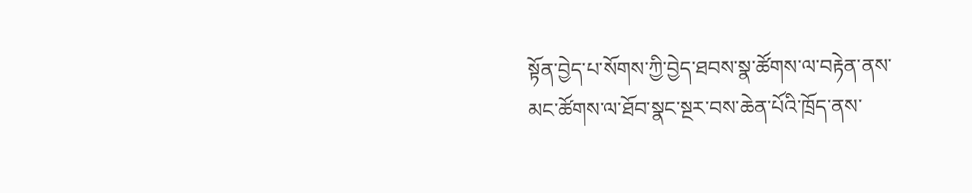སྟོན་བྱེད་པ་སོགས་ཀྱི་བྱེད་ཐབས་སྣ་ཚོགས་ལ་བརྟེན་ནས་མང་ཚོགས་ལ་ཐོབ་སྣང་སྔར་བས་ཆེན་པོའི་ཁྲོད་ནས་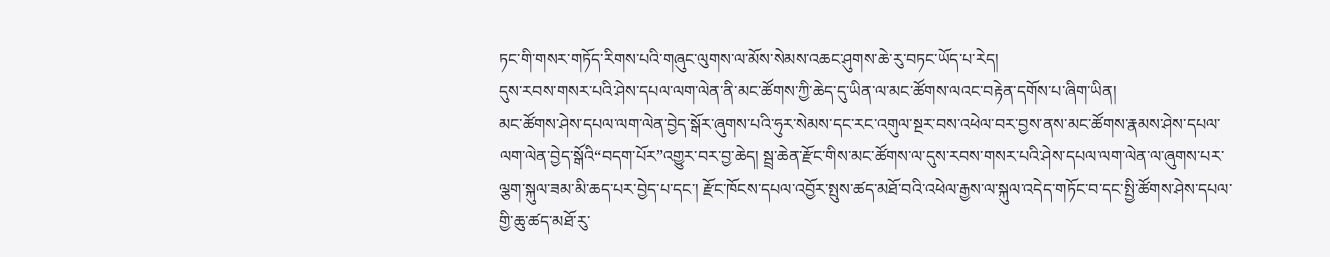ཏང་གི་གསར་གཏོད་རིགས་པའི་གཞུང་ལུགས་ལ་མོས་སེམས་འཆང་ཤུགས་ཆེ་རུ་བཏང་ཡོད་པ་རེད།
དུས་རབས་གསར་པའི་ཤེས་དཔལ་ལག་ལེན་ནི་མང་ཚོགས་ཀྱི་ཆེད་དུ་ཡིན་ལ་མང་ཚོགས་ལའང་བརྟེན་དགོས་པ་ཞིག་ཡིན།
མང་ཚོགས་ཤེས་དཔལ་ལག་ལེན་བྱེད་སྒོར་ཞུགས་པའི་ཧུར་སེམས་དང་རང་འགུལ་སྔར་བས་འཕེལ་བར་བྱས་ནས་མང་ཚོགས་རྣམས་ཤེས་དཔལ་ལག་ལེན་བྱེད་སྒོའི“བདག་པོར”འགྱུར་བར་བྱ་ཆེད། སྦྲ་ཆེན་རྫོང་གིས་མང་ཚོགས་ལ་དུས་རབས་གསར་པའི་ཤེས་དཔལ་ལག་ལེན་ལ་ཞུགས་པར་ལྕག་སྐུལ་ཟམ་མི་ཆད་པར་བྱེད་པ་དང་། རྫོང་ཁོངས་དཔལ་འབྱོར་སྤུས་ཚད་མཐོ་བའི་འཕེལ་རྒྱས་ལ་སྐུལ་འདེད་གཏོང་བ་དང་སྤྱི་ཚོགས་ཤེས་དཔལ་གྱི་ཆུ་ཚད་མཐོ་རུ་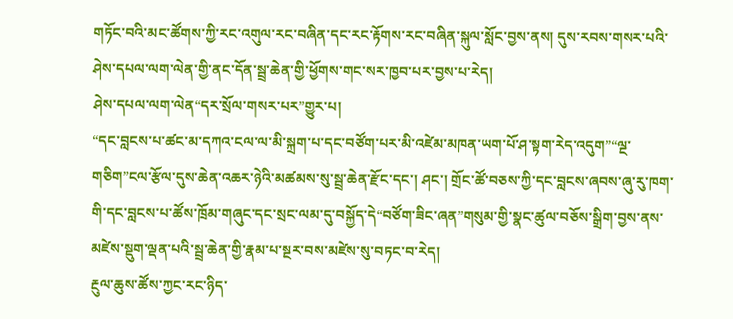གཏོང་བའི་མང་ཚོགས་ཀྱི་རང་འགུལ་རང་བཞིན་དང་རང་རྟོགས་རང་བཞིན་སྐུལ་སློང་བྱས་ནས། དུས་རབས་གསར་པའི་ཤེས་དཔལ་ལག་ལེན་གྱི་ནང་དོན་སྦྲ་ཆེན་གྱི་ཕྱོགས་གང་སར་ཁྱབ་པར་བྱས་པ་རེད།
ཤེས་དཔལ་ལག་ལེན“དར་སྲོལ་གསར་པར”གྱུར་པ།
“དང་བླངས་པ་ཚང་མ་དཀའ་ངལ་ལ་མི་སྐྲག་པ་དང་བཙོག་པར་མི་འཛེམ་མཁན་ཡག་པོ་ཤ་སྟག་རེད་འདུག”“ལྔ་གཅིག”ངལ་རྩོལ་དུས་ཆེན་འཆར་ཉེའི་མཚམས་སུ་སྦྲ་ཆེན་རྫོང་དང་། ཤང་། གྲོང་ཚོ་བཅས་ཀྱི་དང་བླངས་ཞབས་ཞུ་རུ་ཁག་གི་དང་བླངས་པ་ཚོས་ཁྲོམ་གཞུང་དང་སྲང་ལམ་དུ་བསྐྱོད་དེ“བཙོག་ཟིང་ཞན”གསུམ་གྱི་སྣང་ཚུལ་བཅོས་སྒྲིག་བྱས་ནས་མཛེས་སྡུག་ལྡན་པའི་སྦྲ་ཆེན་གྱི་རྣམ་པ་སྔར་བས་མཛེས་སུ་བཏང་བ་རེད།
རྔུལ་ཆུས་ཚོས་ཀྱང་རང་ཉིད་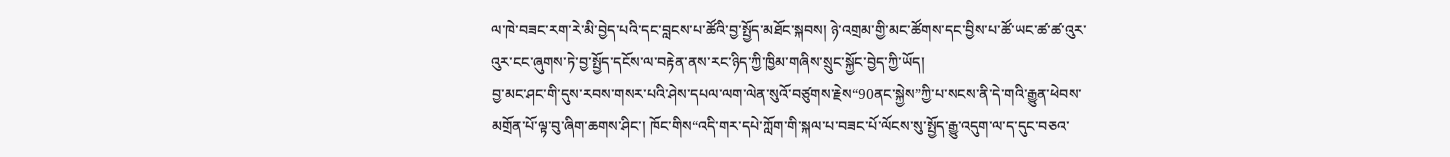ལ་ཁེ་བཟང་རག་རེ་མི་བྱེད་པའི་དང་བླངས་པ་ཚོའི་བྱ་སྤྱོད་མཐོང་སྐབས། ཉེ་འགྲམ་གྱི་མང་ཚོགས་དང་བྱིས་པ་ཚོ་ཡང་ཚ་ཚ་འུར་འུར་ངང་ཞུགས་ཏེ་བྱ་སྤྱོད་དངོས་ལ་བརྟེན་ནས་རང་ཉིད་ཀྱི་ཁྱིམ་གཞིས་སྲུང་སྐྱོང་བྱེད་ཀྱི་ཡོད།
བྱ་མང་ཤང་གི་དུས་རབས་གསར་པའི་ཤེས་དཔལ་ལག་ལེན་སུའོ་བཙུགས་རྗེས“90ནང་སྐྱེས”ཀྱི་པ་སངས་ནི་དེ་གའི་རྒྱུན་ཕེབས་མགྲོན་པོ་ལྟ་བུ་ཞིག་ཆགས་ཤིང་། ཁོང་གིས“འདི་གར་དཔེ་ཀློག་གི་སྐལ་པ་བཟང་པོ་ལོངས་སུ་སྤྱོད་རྒྱུ་འདུག་ལ་ད་དུང་བཅའ་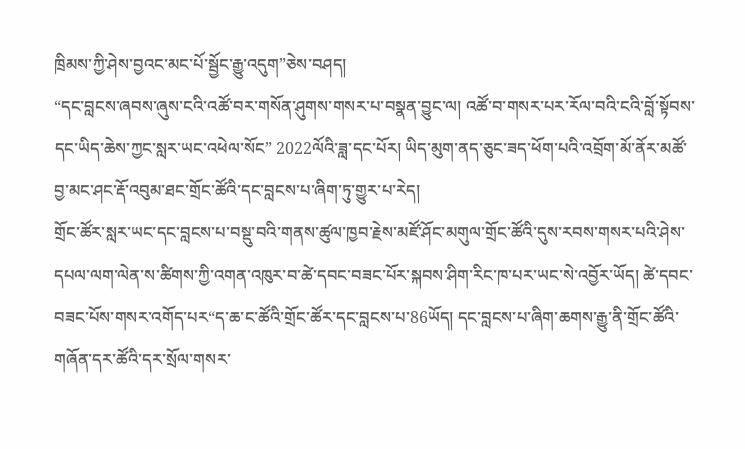ཁྲིམས་ཀྱི་ཤེས་བྱའང་མང་པོ་སྦྱོང་རྒྱུ་འདུག”ཅེས་བཤད།
“དང་བླངས་ཞབས་ཞུས་ངའི་འཚོ་བར་གསོན་ཤུགས་གསར་པ་བསྣན་བྱུང་ལ། འཚོ་བ་གསར་པར་རོལ་བའི་ངའི་བློ་སྟོབས་དང་ཡིད་ཆེས་ཀྱང་སླར་ཡང་འཕེལ་སོང” 2022ལོའི་ཟླ་དང་པོར། ཡིད་མུག་ནད་ཅུང་ཟད་ཕོག་པའི་འབྲོག་མོ་ནོར་མཚོ་བྱ་མང་ཤང་རྡོ་འབུམ་ཐང་གྲོང་ཚོའི་དང་བླངས་པ་ཞིག་ཏུ་གྱུར་པ་རེད།
གྲོང་ཚོར་སླར་ཡང་དང་བླངས་པ་བསྡུ་བའི་གནས་ཚུལ་ཁྱབ་རྗེས་མཛོ་ཤོང་མགུལ་གྲོང་ཚོའི་དུས་རབས་གསར་པའི་ཤེས་དཔལ་ལག་ལེན་ས་ཚིགས་ཀྱི་འགན་འཁུར་བ་ཚེ་དབང་བཟང་པོར་སྐབས་ཤིག་རིང་ཁ་པར་ཡང་སེ་འབྱོར་ཡོད། ཚེ་དབང་བཟང་པོས་གསར་འགོད་པར“ད་ཆ་ང་ཚོའི་གྲོང་ཚོར་དང་བླངས་པ་86ཡོད། དང་བླངས་པ་ཞིག་ཆགས་རྒྱུ་ནི་གྲོང་ཚོའི་གཞོན་དར་ཚོའི་དར་སྲོལ་གསར་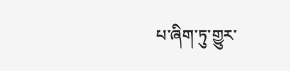པ་ཞིག་ཏུ་གྱུར་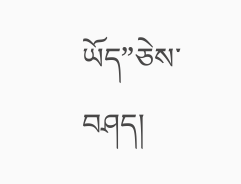ཡོད”ཅེས་བཤད།